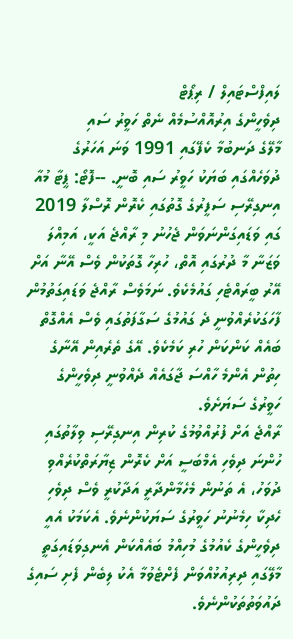ލައިފްސްޓައިލް / ރިޕޯޓް
ދިވެހީންގެ އިރުއޮއްސުމެއް ނެތް ހަވީރު ސައި
މާލޭގެ ދަނބުމާ ކެފޭގައި 1991 ވަނަ އަހަރުގެ ދުވަހެއްގައި ބަޔަކު ހަވީރު ސައި ބޮނީ. --ފޮޓޯ: ޕީޓާ މުއާ
އިނގިރޭސި ސަފީރުގެ ގޮތުގައި ކެރޮން ރޮސްލާ 2019 ގައި ވަޑައިގަންނަވަން ޖެހުނު މި ރާއްޖެ އަކީ، އަމިއްލަ ވަޒަނާ މާ ދުރުގައި އޮތް، ހުރިހާ ގޮތަކުން ވެސް އޭނާ އަށް އޭރު ބީރައްޓެހި ގައުމެކެވެ. ނަމަވެސް ރާއްޖެ ވަޑައިގަތުމުން ފާހަގަކުރެއްވުނީ ދެ ގައުމުގެ ސަގާފަތުގައި ވެސް އެއްގޮތް ބައެއް ކަންކަން ހުރި ކަމެކެވެ. އޭގެ ތެރެއިން އޭނާގެ ހިތުން އެންމެ ހާއްސަ ޖާގައެއް ދެއްވުނީ ދިވެހީންގެ ހަވީރުގެ ސަޔަށެވެ.
ރާއްޖެ އަށް ފުރުއްވުމުގެ ކުރިން އިނގިރޭސި ވިލާތުގައި ހުންނަ ދިވެހި އެމްބަސީ އަށް ކެރޮން ޒިޔާރަތްކުރެއްވި ދުވަހު، އެ ތަނުން މެހެމާންދާރީ އަދާކުރީ ވެސް ދިވެހި ހެދިކާ ހިމެނުނު ހަވީރުގެ ސަޔަކުންނެވެ. އެކަމަކު އެއީ ދިވެހީންގެ ކެއުމުގެ މުހިއްމު ބައެއްކަން އެނގިވަޑައިގަތީ މާލޭގައި ދިރިއުޅުއްވަން ފެށްޓެވުމާ އެކު ލިބެން ފެށި ސައިގެ ދައުވަތުތަކުންނެވެ.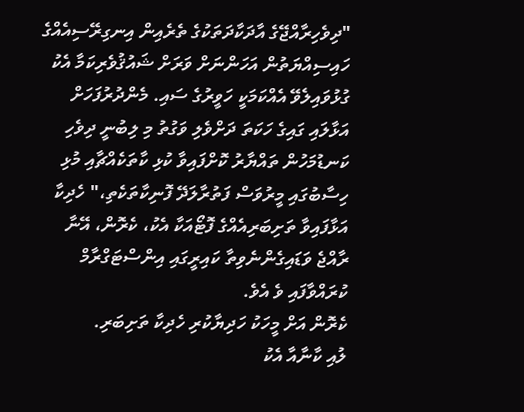"ދިވެހިރާއްޖޭގެ އާދަކާދަތަކުގެ ތެރެއިން އިނގިރޭސިއެއްގެ ހައިސިއްޔަތުން އަހަންނަށް ވަރަށް ޝައުޤުވެރިކަމާ އެކު ގުޅުވައިލެވޭ އެއްކަމަކީ ހަވީރުގެ ސައި. މެންދުރުފަހަށް އަޅާލައި ގައިގެ ހަކަތަ ދަށްވެލި ވަގުތު މި ލިބުނީ ދިވެހި ކަނޑުމަހުން ތައްޔާރު ކޮށްފައިވާ ކުޅި ކާތަކެއްޗާއި މުޅި ހިސާބުގައި މީރުވަސް ފަތުރާލަދޭ ފޮނިކާތަކެތި،" ހެދިކާ އަޅާފައިވާ ތަށިބަރިއެއްގެ ފޮޓޯއަކާ އެކު، ކެރޮން، އޭނާ ރާއްޖެ ވަޑައިގެންނެވިތާ ކައިރީގައި އިންސްޓަގްރާމް ކުރައްވާފައި ވެ އެވެ.
ކެރޮން އަށް މީހަކު ހަދިޔާކުރި ހެދިކާ ތަށިބަރި.
ލުއި ކާނާއާ އެކު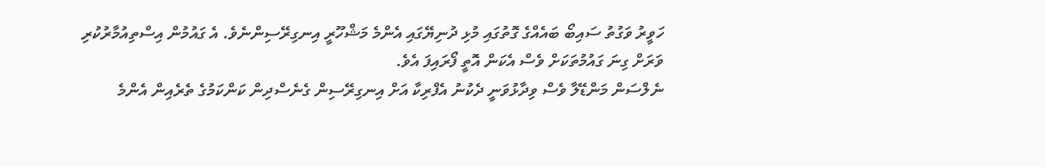ހަވީރު ވަގުތު ސައިބޯ ބައެއްގެ ގޮތުގައި މުޅި ދުނިޔޭގައި އެންމެ މަޝްހޫރީ އިނގިރޭސިންނެވެ. އެ ގައުމުން އިސްތިއުމާރުކުރި ވަރަށް ގިނަ ގައުމުތަކަށް ވެސް އެކަން އޮތީ ފޯރައިފަ އެވެ.
ނެލްސަން މަންޑޭލާ ވެސް ވިދާޅުވަނީ ދެކުނު އެފްރިކާ އަށް އިނގިރޭސިން ގެނެސްދިން ކަންކަމުގެ ތެރެއިން އެންމެ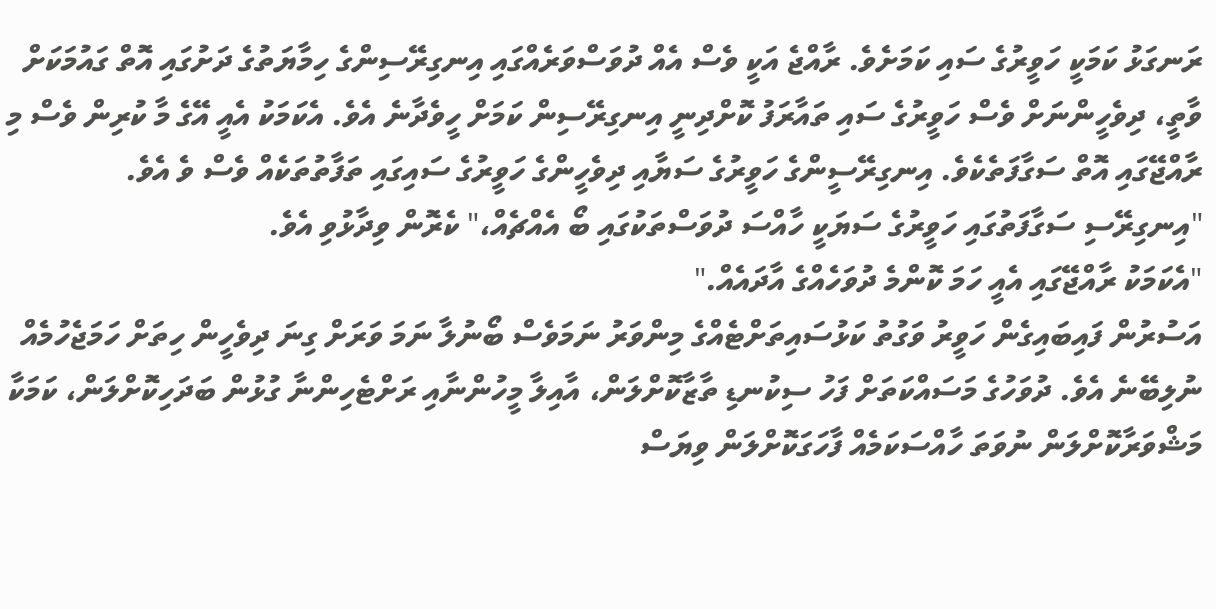ރަނގަޅު ކަމަކީ ހަވީރުގެ ސައި ކަމަށެވެ. ރާއްޖެ އަކީ ވެސް އެއް ދުވަސްވަރެއްގައި އިނގިރޭސިންގެ ހިމާޔަތުގެ ދަށުގައި އޮތް ގައުމަކަށް ވާތީ، ދިވެހީންނަށް ވެސް ހަވީރުގެ ސައި ތައާރަފު ކޮށްދިނީ އިނގިރޭސިން ކަމަށް ހީވެދާނެ އެވެ. އެކަމަކު އެއީ އޭގެ މާ ކުރިން ވެސް މި ރާއްޖޭގައި އޮތް ސަގާފަތެކެވެ. އިނގިރޭސީންގެ ހަވީރުގެ ސަޔާއި ދިވެހީންގެ ހަވީރުގެ ސައިގައި ތަފާތުތަކެއް ވެސް ވެ އެވެ.
"އިނގިރޭސި ސަގާފަތުގައި ހަވީރުގެ ސަޔަކީ ހާއްސަ ދުވަސްތަކުގައި ބޯ އެއްޗެއް،" ކެރޮން ވިދާޅުވި އެވެ.
"އެކަމަކު ރާއްޖޭގައި އެއީ ހަމަ ކޮންމެ ދުވަހެއްގެ އާދައެއް."
އަސުރުން ފައިބައިގެން ހަވީރު ވަގުތު ކަޅުސައިތަށްޓެއްގެ މިންވަރު ނަމަވެސް ބޯނުލާ ނަމަ ވަރަށް ގިނަ ދިވެހީން ހިތަށް ހަމަޖެހުމެއް ނުލިބޭނެ އެވެ. ދުވަހުގެ މަސައްކަތަށް ފަހު ސިކުނޑި ތާޒާކޮށްލަން، އާއިލާ މީހުންނާއި ރަށްޓެހިންނާ ގުޅުން ބަދަހިކޮށްލަން، ކަމަކާ މަޝްވަރާކޮށްލަން ނުވަތަ ހާއްސަކަމެއް ފާހަގަކޮށްލަން ވިޔަސް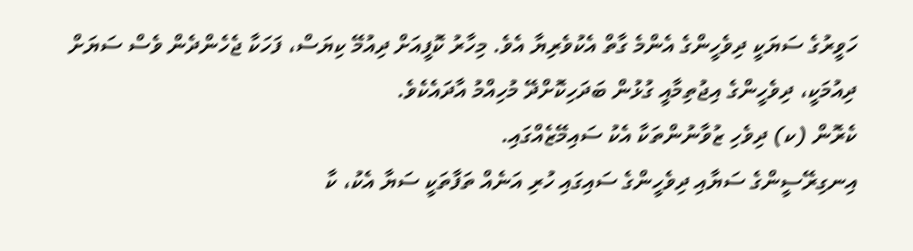ހަވީރުގެ ސަޔަކީ ދިވެހީންގެ އެންމެ ގާތް އެކުވެރިޔާ އެވެ. މިހާރު ކޮފީއަށް ދިއުމޭ ކިޔަސް، ފަހަކާ ޖެހެންދެން ވެސް ސަޔަށް ދިއުމަކީ، ދިވެހީންގެ އިޖުތިމާއީ ގުޅުން ބަދަހިކޮށްދޭ މުހިއްމު އާދައެކެވެ.
ކެރޮން (ކ) ދިވެހި ޒުވާނުންތަކާ އެކު ސައިމޭޒެއްގައި.
އިނގިރޭސީންގެ ސަޔާއި ދިވެހީންގެ ސައިގައި ހުރި އަނެއް ތަފާތަކީ ސަޔާ އެކު، ކާ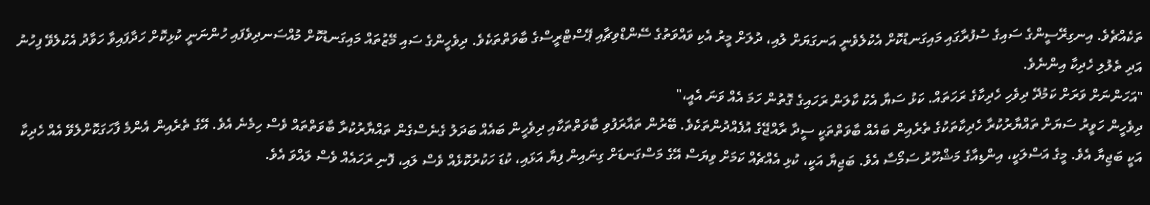ތަކެއްޗެވެ. އިނގިރޭސީންގެ ސައިގެ ސުފުރާގައި މައިގަނޑުކޮށް އެކުލެވެނީ އަނގަޔަށް ލުއި، ދުލަށް މީރު އެކި ވައްވަތުގެ ސޭންޑްވިޗާއި ޕޭސްޓްރީސްގެ ބާވަތްތަކެވެ. ދިވެހީންގެ ސައި މޭޒުތައް މައިގަނޑުކޮށް މުއްސަނދިވެފައި ހުންނަނީ ކުޅިކޮށް ހަދާފައިވާ ހަވާދު އެކުލެވޭ ފިހުނު އަދި ތެލުލި ހެދިކާ އިންނެވެ.
"އަހަންނަށް ވަރަށް ކަމުދޭ ދިވެހި ހެދިކާގެ ރަހަތައް. ކަޅު ސަޔާ އެކު ކާލަން ރަހައިގެ ގޮތުން ހަމަ އެއް ވަނަ އެއީ،"
ދިވެހީން ހަވީރު ސަޔަށް ތައްޔާރުކުރާ ހެދިކާތަކުގެ ތެރެއިން ބައެއް ބާވަތްތަކީ ސީދާ ރާއްޖޭގެ އުފެއްދުންތަކެވެ. ބޭރުން ތައާރަފުވި ބާވަތްތަކާއި ދިވެހީން ބައެއް ބަދަލު ގެނެސްގެން ތައްޔާރުކުރާ ބާވަތްތައް ވެސް ހިމެނެ އެވެ. އޭގެ ތެރެއިން އެންމެ ފާހަގަކޮށްލެވޭ އެއް ހެދިކާ އަކީ ބަޖިޔާ އެވެ. މީގެ އަސްލަކީ، އިންޑިއާގެ މަޝްހޫރު ސަމޯސާ އެވެ. ބަޖިޔާ އަކީ، ކުޅި އެއްޗެއް ކަމަށް ވިޔަސް އޭގެ މަސްގަނޑަށް ގިނައިން ފިޔާ އަޅައި، ކުޑަ ހަކުރުކޮޅެއް ވެސް ލައި، ފޮނި ރަހައެއް ވެސް ލައްވަ އެވެ.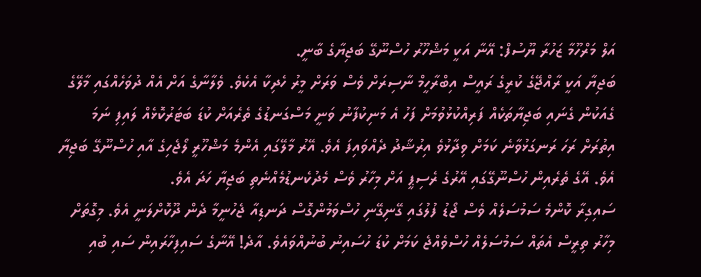އަލް މަރްހޫމާ ޒަހުރާ ޔޫސުފް: އޭނާ އަކީ މަޝްހޫރު ހުސްނޫގޭ ބަޖިޔާގެ ބާނީ.
ބަޖިޔާ އަކީ ރާއްޖޭގެ ކުރީގެ ރައީސް އިބްރާހީމް ނާސިރަށް ވެސް ވަރަށް މީރު ހެދިކާ އެކެވެ. ވެލާނާގެ އަށް އެއް ދުވަހެއްގައި މާލޭގެ ގެއަކުން ގެނައި ބަޖިޔާތަކެއް ފަރިއްކުޅުވުމަށް ފަހު އެ މަނިކުފާނު ވަނީ މަސްގަނޑުގެ ތެރެއަށް ކުޑަ ބަޓަރުކޮޅެއް ލައިފި ނަމަ އިތުރަށް ރަހަ ރަނގަޅުވާނެ ކަމަށް ވިދާޅުވެ އިރުޝާދު ދެއްވައިފަ އެވެ. އޭރު މާލޭގައި އެންމެ މަޝްހޫރީ ލޯޖެހިގެ އާއި ހުސްނޫގޭ ބަޖިޔާ އެވެ. އޭގެ ތެރެއިން ހުސްނޫގޭގައި އޭރުގެ ރެސިޕީ އަށް މިހާރު ވެސް މެދުކެނޑުމެއްނެތި ބަޖިޔާ ހަދަ އެވެ.
ސައިގިރާ ކޮންމެ ސަމުސަލެއް ވެސް ޖޯޑު ފުލުގައި ގޭނިގޭނި ހުސްވަމުންގޮސް ދަނޑިއާ ޖެހުނީމާ ދެން ދޫކޮށްލަނީ އެވެ. މިގޮތަށް މިހާރު ތިރީސް އެތައް ސަމުސަލެއް ހުސްވެއްޖެ ކަމަށް ކުޑަ ހުސައިނު ބުނުއްވައެވެ. އާދެ! އޭނާގެ ސައިފިހާރައިން ސައި ބުއި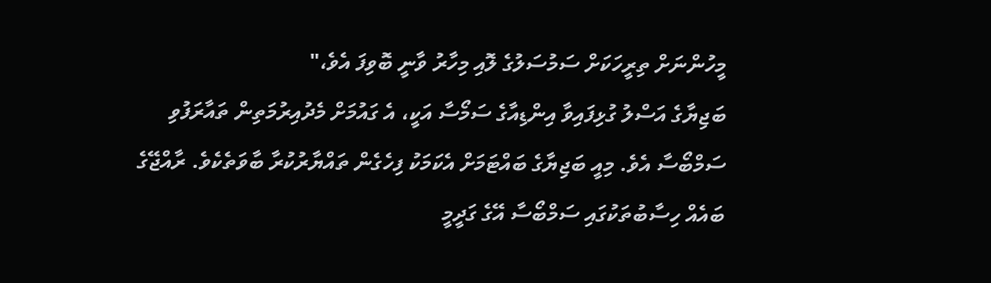މީހުންނަށް ތިރީހަކަށް ސަމުސަލުގެ ލޮއި މިހާރު ވާނީ ބޮވިފަ އެވެ،"
ބަޖިޔާގެ އަސްލު ގުޅިފައިވާ އިންޑިއާގެ ސަމޯސާ އަކީ، އެ ގައުމަށް މެދުއިރުމަތިން ތައާރަފުވި ސަމްބޯސާ އެވެ. މިއީ ބަޖިޔާގެ ބައްޓަމަށް އެކަމަކު ފިހެގެން ތައްޔާރުކުރާ ބާވަތެކެވެ. ރާއްޖޭގެ ބައެއް ހިސާބުތަކުގައި ސަމްބޯސާ އޭގެ ގަދީމީ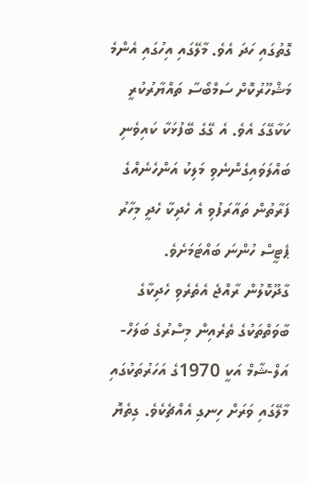ގޮތުގައި ހަދަ އެވެ. މާލޭގައި އިހުގައި އެންމެ މަޝްހޫރުކޮށް ސަމްބޯސާ ތައްޔާރުކުރީ ކަކާގޭގަ އެވެ. އެ ގޭގެ ބޭފުޅަކާ ކައިވެނި ބައްލަވައިގެންނެވި މަލިކު އަންހެނެއްގެ ފަރާތުން ތައާރަފުވި އެ ހެދިކާ ހެދީ މިހާރު ޕެޓީސް ހުންނަ ބައްޓަމަށެވެ.
ގާދޫކޮލުން ރާއްޖެ އެތެރެވި ހެދިކާގެ ބާވަތްތަކުގެ ތެރެއިން މިސްރުގެ ބަލަހް-އަލް-ޝާމް އަކީ 1970ގެ އަހަރުތަކުގައި މާލޭގައި ވަރަށް ހިނގި އެއްޗެކެވެ. ގިތެޔޮ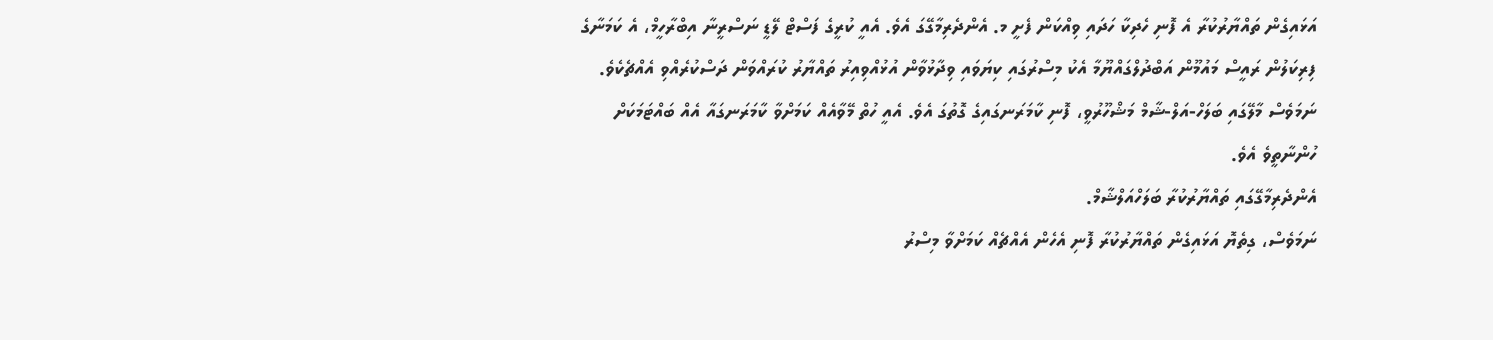އަޅައިގެން ތައްޔާރުކުރާ އެ ފޮނި ހެދިކާ ހަދައި ވިއްކަން ފެށީ މ. އެންދެރިމާގޭގަ އެވެ. އެއީ ކުރީގެ ފަސްޓް ލޭޑީ ނަސްރީނާ އިބްރާހީމް، އެ ކަމަނާގެ ފިރިކަލުން ރައީސް މައުމޫން އަބްދުލްގައްޔޫމާ އެކު މިސްރުގައި ކިޔަވައި ވިދާޅުވާން އުޅުއްވިއިރު ތައްޔާރު ކުރައްވަން ދަސްކުރެއްވި އެއްޗެކެވެ. ނަމަވެސް މާލޭގައި ބަލަހް-އަލް-ޝާމް މަޝްހޫރުވީ، ފޮނި ކާމަރަނގައިގެ ގޮތުގަ އެވެ. އެއީ ހުތް މޭވާއެއް ކަމަށްވާ ކާމަރަނގައާ އެއް ބައްޓަމަކަށް ހުންނާތީވެ އެވެ.
އެންދެރިމާގޭގައި ތައްޔާރުކުރާ ބަލަހްއަލްޝާމް.
ނަމަވެސް، ގިތެޔޮ އަޅައިގެން ތައްޔާރުކުރާ ފޮނި އެހެން އެއްޗެއް ކަމަށްވާ މިސްރު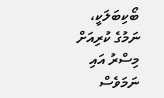ބޯކިބަލަކީ، ނަމުގެ ކުރިއަށް މިސްރު އައި ނަމަވެސް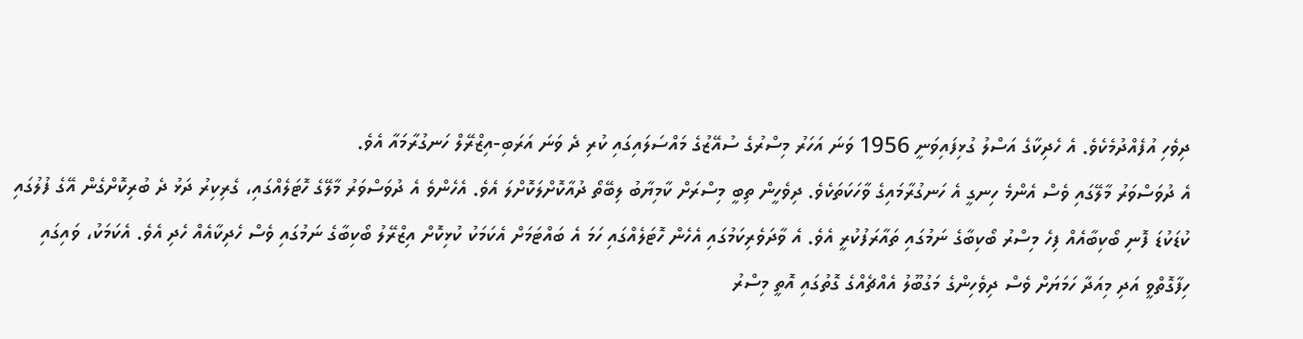ދިވެހި އުފެއްދުމެކެވެ. އެ ހެދިކާގެ އަސްލު ގުޅިފައިވަނީ 1956 ވަނަ އަހަރު މިސްރުގެ ސުއޭޒުގެ މައްސަލައިގައި ކުރި ދެ ވަނަ އަރަބި-އިޒްރޭލް ހަނގުރާމައާ އެވެ.
އެ ދުވަސްވަރު މާލޭގައި ވެސް އެންމެ ހިނގީ އެ ހަނގުރާމައިގެ ވާހަކަތަކެވެ. ދިވެހީން ތިބީ މިސްރަށް ކާމިޔާބު ލިބޭތޯ ދުއާކޮށްލަކޮށްލަ އެވެ. އެހެންވެ އެ ދުވަސްވަރު މާލޭގެ ހޮޓަލެއްގައި، ގެރިކިރު ދަޅު ދެ ބުރިކޮށްގެން އޭގެ ފުލުގައި ކުޑަކުޑަ ފޮނި ބޯކިބާއެއް ފިހެ މިސްރު ބޯކިބާގެ ނަމުގައި ތައާރަފުކުރީ އެވެ. އެ ވާދަވެރިކަމުގައި އެހެން ހޮޓަލެއްގައި ހަމަ އެ ބައްޓަމަށް އެކަމަކު ކުޅިކޮށް އިޒްރޭލު ބޯކިބާގެ ނަމުގައި ވެސް ހެދިކާއެއް ހެދި އެވެ. އެކަމަކު، ވައިގައި ހިފާގޮތްވީ އަދި މިއަދާ ހަމަޔަށް ވެސް ދިވެހިންގެ މަގުބޫލު އެއްޗެއްގެ ގޮތުގައި އޮތީ މިސްރު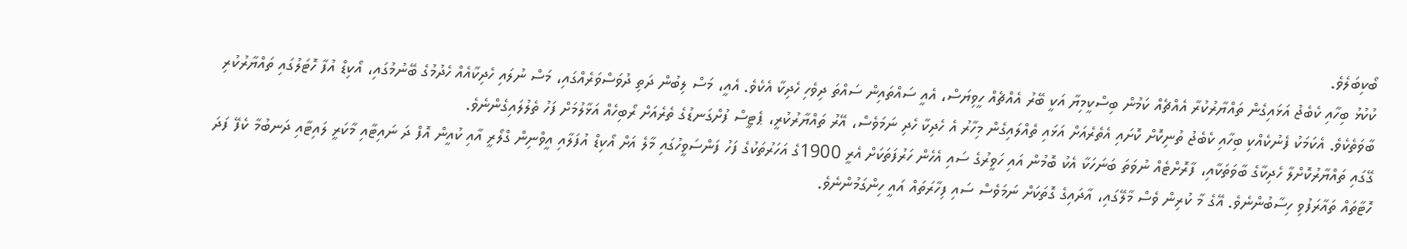ބޯކިބަލެވެ.
ކުކުޅު ބިހާއި ކެބެޖު އަޅައިގެން ތައްޔާރުކުރާ އެއްޗެއް ކަމުން ބިސްކީމިޔާ އަކީ ބޭރު އެއްޗެއް ހީވިޔަސް، އެއީ ސައްތައިން ސައްތަ ދިވެހި ހެދިކާ އެކެވެ. އެއީ، މަސް ލިބުން ދަތި ދުވަސްވަރެއްގައި، މަސް ނުލައި ހެދިކާއެއް ހެދުމުގެ ބޭނުމުގައި، އޯކިޑް އުފާ ހޮޓަލުގައި ތައްޔާރުކުރި ބާވަތެކެވެ. އެކަމަކު ފެނުކެއްކި ބިހާއި ކެބެޖު ތުނިކޮށް ކޮށައި އެތެރެއަށް އަޅައި ތެއްލައިގެން މިހާރު އެ ހެދިކާ ހެދި ނަމަވެސް، އޭރު ތައްޔާރުކުރީ، ޕެޓީސް ފުށްގަނޑުގެ ތެރެއަށް ރޯބިހެއް އަޅާލުމަށް ފަހު ތެލުލައިގެންނެވެ.
ގޭގައި ތައްޔާރުކޮށްލާ ހެދިކާގެ ބާވަތަކާއި، ފާރޮށްޓެއް ނުވަތަ ބަނަހަކާ އެކު ބޮމުން އައި ހަވީރުގެ ސައި އެހެން ހަރުފަތަކަށް އެރީ 1900ގެ އަހަރުތަކުގެ ފަހު ފަންސަވީހުގައި މާލެ އަށް އޯކިޑް އުފަލާއި އީވްނިން ގްލޯރީ އާއި ކުއީން އޮފް ދަ ނައިޓާއި މާކަރީ ލައިޓާއި ދަނބުމާ ކެފޭ ފަދަ ހޮޓާތައް ތައާރަފުވި ހިސާބުންނެވެ. އޭގެ މާ ކުރިން ވެސް މާލޭގައި، އާދައިގެ ގޮތަކަށް ނަމަވެސް ސައި ފިހާރަތައް އައީ ހިންގަމުންނެވެ.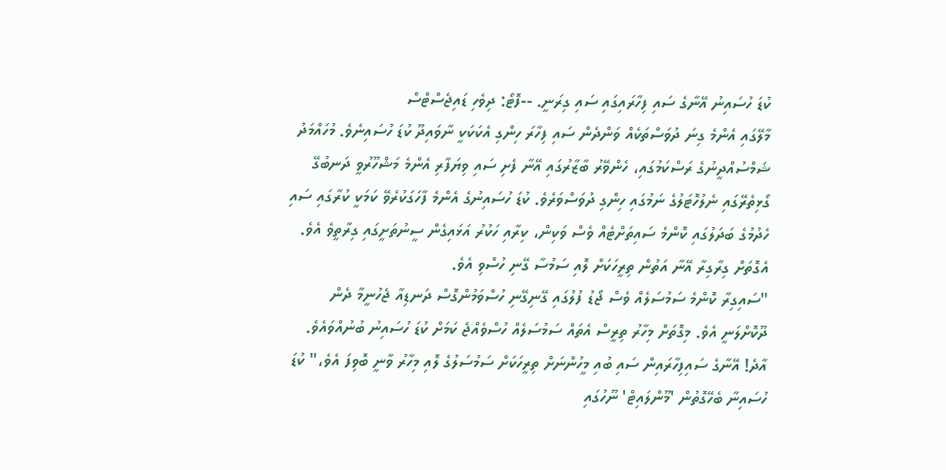ކުޑަ ހުސައިނު އޭނާގެ ސައި ފިހާރައިގައި ސައި ގިރަނީ. --ފޮޓޯ: ދިވެހި ޑައިޖެސްޓްސް
މާލޭގައި އެންމެ ގިނަ ދުވަސްތަކެއް ވަންދެން ސައި ފިހާރަ ހިންގި އެކަކަކީ ނާވައިދޫ ކުޑަ ހުސައިނެވެ. މުހައްމަދު ޝަމްސުއްދީނުގެ ރަސްކަމުގައި، ހެންވޭރު ބާޒާރުގައި އޭނާ ފެށި ސައި ވިޔަފާރި އެންމެ މަޝްހޫރުވީ ދަނބުގޭ ގޯޅިތެރޭގައި ނެލުހޮޓަލުގެ ނަމުގައި ހިންގި ދުވަސްވަރެވެ. ކުޑަ ހުސައިނުގެ އެންމެ ފާހަގަކުރެވޭ ކަމަކީ ކުރާގައި ސައި ހެދުމުގެ ބަދަލުގައި ކޮންމެ ސައިތަށްޓެއް ވެސް ވަކިން، ކިރާއި ހަކުރު އަޅައިގެން ސީނުތަށީގައި ގިރާތީވެ އެވެ. އެގޮތަށް ގިރާގިރާ އޭނާ އަތުން ތިރީހަކަށް ލޮއި ސަމުސާ ގޭނި ހުސްވި އެވެ.
"ސައިގިރާ ކޮންމެ ސަމުސަލެއް ވެސް ޖޯޑު ފުލުގައި ގޭނިގޭނި ހުސްވަމުންގޮސް ދަނޑިއާ ޖެހުނީމާ ދެން ދޫކޮށްލަނީ އެވެ. މިގޮތަށް މިހާރު ތިރީސް އެތައް ސަމުސަލެއް ހުސްވެއްޖެ ކަމަށް ކުޑަ ހުސައިނު ބުނުއްވައެވެ. އާދެ! އޭނާގެ ސައިފިހާރައިން ސައި ބުއި މީހުންނަށް ތިރީހަކަށް ސަމުސަލުގެ ލޮއި މިހާރު ވާނީ ބޮވިފަ އެވެ،" ކުޑަ ހުސައިނާ ބެހޭގޮތުން 'މޫންލައިޓް' ނޫހުގައި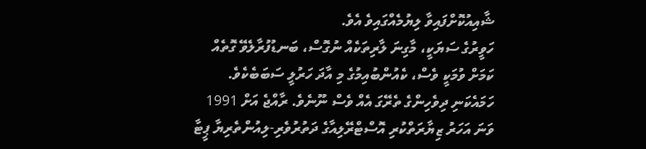ޝާއިއުކޮށްފައިވާ ލިޔުމެއްގައިވެ އެވެ.
ހަވީރުގެ ސަޔަކީ، މާގިނަ ލާރިތަކެއް ނުގޮސް، ބަނޑުފުރާލެވޭ ގޮތެއް ކަމަށް ވުމަކީ ވެސް، ކެއުންބުއިމުގެ މި އާދަ ހަރުލީ ސަބަބެކެވެ. ހަމައެކަނި ދިވެހިންގެ ތެރޭގަ އެއް ވެސް ނޫނެވެ. ރާއްޖެ އަށް 1991 ވަނަ އަހަރު ޒިޔާރަތްކުރި އޮސްޓްރޭލިއާގެ ދަތުރުވެރި-ލިއުންތެރިޔާ ޕީޓާ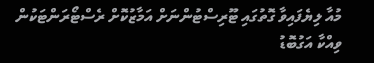މުއާ ލިޔެފައިވާ ގޮތުގައި ޓޫރިސްޓުންނަށް އަމާޒުކޮށް ރެސްޓޯރަންޓަކުން ވިއްކާ އަގުބޮޑު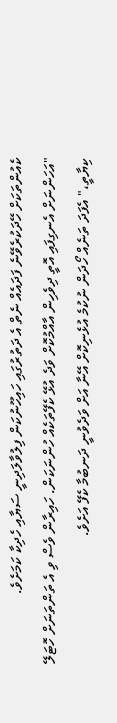ކެއުންތަކަށް ހޭދަކުރެވޭނެ ފަދައެއް ނެތް އެ ދަތުރުގައި ހައިހޫނުކަން ފިލުވާލަދިނީ ސަޔާއި ހެދިކާ ކަމަށެވެ.
"އަހަންނަށް އެނގިފައި އޮތީ ދިވެހިން އާއްމުކޮށް ވަދެ އުޅޭ ކެފޭތަކެއް ހުންނަކަން. ހައިރާން ވެސް ވި އެ ތަންތަނަށް ހޮޓަލޭ ކިޔާތީ،" އެފަދަ ތަނެއް ހޯދަން ނުކުމެ އުޅެނިކޮށް އޭނާ އަށް ވަދެވުނީ ދަނބުމާ ކެފޭ އަށެވެ.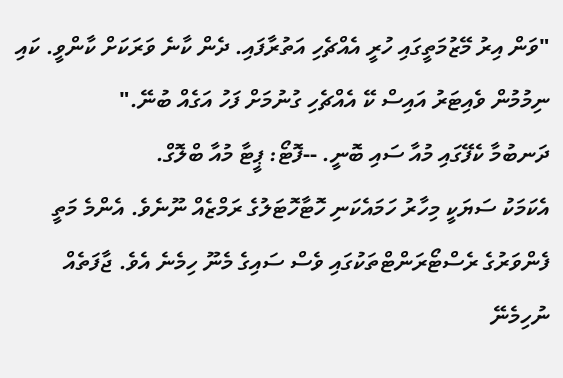"ވަން އިރު މޭޒުމަތީގައި ހުރީ އެއްޗެހި އަތުރާފައި. ދެން ކާނެ ވަރަކަށް ކާންވީ. ކައި ނިމުމުން ވެއިޓަރު އައިސް ކޭ އެއްޗެހި ގުނުމަށް ފަހު އަގެއް ބުނޭ."
ދަނބުމާ ކެފޭގައި މުއާ ސައި ބޮނީ. --ފޮޓޯ: ޕީޓާ މުއާ ބްލޮގް.
އެކަމަކު ސަޔަކީ މިހާރު ހަމައެކަނި ހޮޓާހޮޓަލުގެ ރަމްޒެއް ނޫނެވެ. އެންމެ މަތީ ފެންވަރުގެ ރެސްޓޯރަންޓްތަކުގައި ވެސް ސައިގެ މެނޫ ހިމެނެ އެވެ. ޖާފަތެއް ނުހިމެނޭ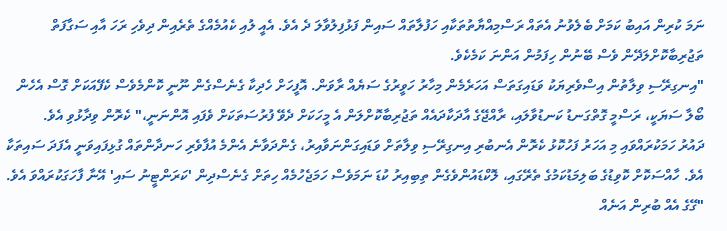ނަމަ ކުރިން އައިބު ކަމަށް ބެލެވުނު އެތައް ރަސްމިއްޔާތުތަކާއި ހަފުލާތައް ސައިން ފަޅުފިލުވާލަ ދެ އެވެ. އެއީ ލުއި ކެއުމެއްގެ ތެރެއިން ދިވެހި ރަހަ އާއި ސަގާފަތް ތަޖުރިބާކޮށްލަދޭން ވެސް ބޭނުން ހިފަމުން އަންނަ ކަމެކެވެ.
"އިނގިރޭސި ވިލާތުން އިސްވެރިޔަކު ވަޑައިގަތަސް އަހަރެމެން މިހާރު ހަވީރުގެ ސަޔެއް ރާވަން. އޮފީހަށް ހެދިކާ ގެނެސްގެން ނޫނީ ކޮންމެވެސް ކެފޭއަކަށް ގޮސް އެހެން ބޯލާ ސަޔަކީ، ރަސްމީ ގޮތްގަނޑު ކަނޑުވާލައި، ރާއްޖޭގެ އާދަކާދައެއް ތަޖުރިބާކޮށްލަން އެ މީހަކަށް ދެވޭ ފުރުސަތަކަށް ވެފައި އޮންނަނީ،" ކެރޮން ވިދާޅުވި އެވެ.
ދައުރު ހަމަކުރައްވައި މި އަހަރު ފަހުކޮޅު ކެރޮން އެނބުރި އިނގިރޭސި ވިލާތަށް ވަޑައިގަންނަވާއިރު، ގެންދަވާނެ އެންމެ އުފާވެރި ހަނދާންތައް ގުޅިފައިވަނީ އެފަދަ ސައިތަކާ އެވެ. ހާއްސަކޮށް ކޮވިޑުގެ ބަލިމަޑުކަމުގެ ތެރޭގައި، ލޮކްޑައުންވެގެން ތިބިއިރު ކުޑަ ނަމަވެސް ހަމަޖެހުމެއް ހިތަށް ގެނެސްދިން 'ކަރަންޓީނު ސައި' އޭނާ ފާހަގަކުރައްވަ އެވެ.
"ގޭގެ އެއް ބުރިން އަނެއް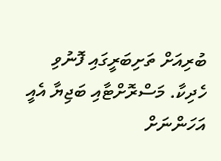ބުރިއަށް ތަށިބަރީގައި ފޮނުވި ހެދިކާ. މަސްރޮށްޓާއި ބަޖިޔާ އެއީ އަހަންނަށް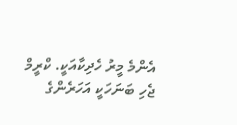އެންމެ މީރު ހެދިކާއަކީ. ކްރީމް ޖެހި ބަނަހަކީ އަހަރެންގެ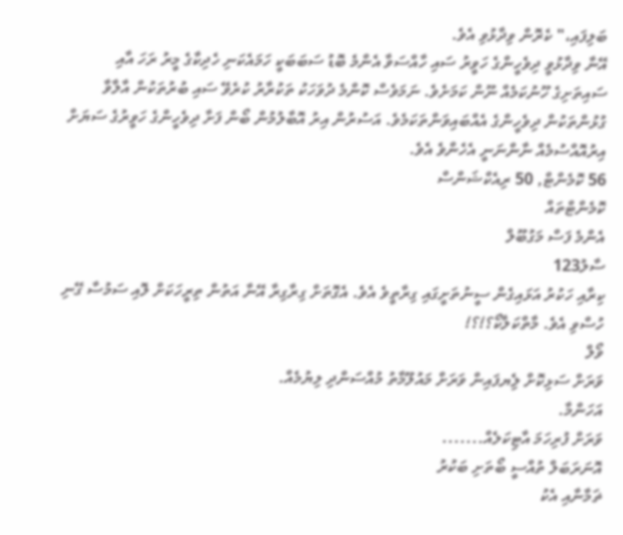ބަލިފައި،" ކެރޮން ވިދާޅުވި އެވެ.
އޭނާ ވިދާޅުވީ ދިވެހީންގެ ހަވީރު ސައި ހާއްސަވާ އެންމެ ބޮޑު ސަބަބަކީ ހަމައެކަނި ހެދިކާގެ މީރު ރަހަ އާއި ސައިތަށިގެ ހޫނުކަމެއް ނޫން ކަމަށެވެ. ނަމަވެސް ކޮންމެ ދުވަހަކު ތަކުރާރު ކުރެވޭ ސައި ބުރުތަކުން އާލާވާ ގުޅުންތަކުން ދިވެހީންގެ އެއްބައިވަންތަކަމެވެ. އަސުރުން އިރު އޮބާލުމުން ބޯން ފަށާ ދިވެހީންގެ ހަވީރުގެ ސަޔަށް އިރުއޮއްސުމެއް ނާންނަނީ އެހެންވެ އެވެ.
56 ކޮމެންޓް, 50 ރިއެކްޝަންސް
ކޮމެންޓްތައް
އެންމެ ފަސް މަގުބޫލް
ސާލު123
ކިރާއި ހަކުރު އަޅައިގެން ސީނުތަށީގައި ގިރާތީވެ އެވެ. އެގޮތަށް ގިރާގިރާ އޭނާ އަތުން ތިރީހަކަށް ލޮއި ސަމުސާ ގޭނި ހުސްވި އެވެ. މާތްކަލާކޯ؟!؟!
ވޯލް
ވަރަށް ސަޅިކޮށް ލިެޔފައިން ވަރަށް މައުލޫމާތު މުއްސަންދި ލިޔުމެއް.
އަހަންމާ.
ވަރަށް ފުރިހަމަ އާޓިކަލެއް.......
އޮނަރަބަލް ތުއްސީ ބޯތަށި ބަކުރު
ޡަމާނާއި އެކު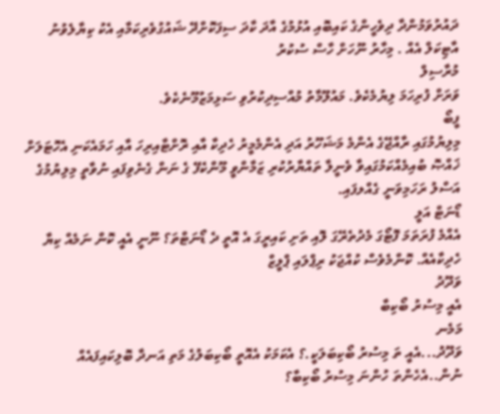ދައުރުވަމުންދާ ދިވެހީންގެ ކައިބޮއި އުޅުމުގެ އާދަ ކާދަ ސިފަކޮށްދޭ ޝައުގުވެރިކަމާއި އެކު ކިޔާލެވުނު އާޓިކަލް އެއް . މިހާރު ނޫހަށް ހާސް ސުކުރު
މުރާސިލް
ވަރަށް ފުރިހަމަ ލިޔުމެކެވެ. މައުލޫމާތު މުއްސިދިކުރުވި ސަޅިމަޒުމޫނެކެވެ.
ފީބޯ
މިލިޔުމުގައި ރާއްޖޭގެ އެންމެ މަޝަހޫރު އަދި އެންމެމީރު ހެދިކާ އާއި ރޮށްޓާއިރިހަ އާއި ހަމައެކަނި އެހޮޓަލަށް ޚައްޞޮ ބުއިމެއްކަމުގައިވާ ވެނީލާ ތައްޔާރުކުރި ޒަމާންވީ މޫންކެފޭ ގެ ނަން ގެނެވިފައި ނުވާތީ މިލިޔުމުގެ އަސްލު ރަހަމިވަނީ ގެއްލފައި.
ޑޯނަޓް އަލީ
އެއްމެ ފުރަތަމަ ފޮޓޯގަ މެދުތެރޭގަ ލޮއި ތަށި ކައިރީގަ އެ އޮތީ ދެ ޑޯނަޓްތަ؟ ނޫނީ އެއީ ކޮން ނަމެއް ކިޔާ ހެދިކާއެއް. ކޮންމެވެސް ކުއްޖަކު ރިޕްލައި ޕްލީޒް
ވަދޫދު
އެއީ މިސުރު ބޯކިބާ
މަމެނ
ވަދޫދު...އެއީ ތަ މިސުރު ބޯކިބަލަކީ.؟ އެކަމަކު އެއޮތީ ބޯކިބަލުގެ މަތި އަނދާ ބޮލިކައިފައެއް ނުން..އެހެންތަ ހުންނަ މިސުރު ބޯކިބާ؟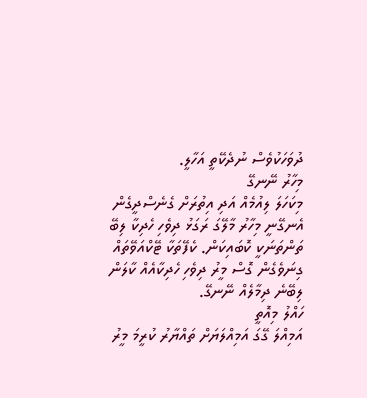ދުވަހަކުވެސް ނުދެކޭތީ އަހާލީ.
މިހާރު ނޭނގޭ
މިކަހަލަ ލިއުމެއް އަދި އިތުރަށް ގެނެސްދީގެން އެނގޭނީ މިހާރު މާލޭގަ ރަގަޅު ދިވެހި ހެދިކާ ލިބޭ ތަންތަނަކީ ކޮބައިކަން. ކެފޭތަކާ ޓޭކްއަވޭތައް ގިނަވެގެން ގޮސް މީރު ދިވެހި ހެދިކާއެއް ކާލަން ލިބޭނެ ދިމާލެއް ނޭނގޭ.
ހައްލު މިއޮތީ
އަމިއްލަ ގޭގަ އަމިއްލަޔަށް ތައްޔާރު ކުރީމަ މީރު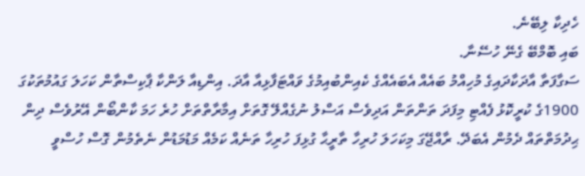ހެދިކާ ލިބޭނެ.
ބައި ބޮމްބޭ ގެނޭ ހުސޭނާ.
ސަގާފަތާ އާދަކާދައިގެ މުހިއްމު ބައެއް އެބައެއްގެ ކެއިންބުއިމުގެ ވައްޓަފާޅިއާ އާދަ. އިންޑިއާ ލަންކާ ޕާކިސްތާން ކަހަލަ ގައުމުތަކުގަ 1900ގެ ކުރީކޮޅު ފެއްޓި މިފަދަ ތަންތަން އަދިވެސް އަސްލު ނުގެއްލޭ ގޮތަށް އިމާރާތްތަށް ހުރެ ހަމަ ކާންބޯން އޭރުވެސް ދިން ޙިދުމަތްތައް ދެމުން އެބަދޭ. ރާއްޖޭގަ މިކަހަލަ ހުރިހާ ތާރީޙާ ގުޅިފަ ހުރިހާ ތަނެއް ކަމެއް މަޑުމަޑުން ނެތެމުން ގޮސް ހުސްވީ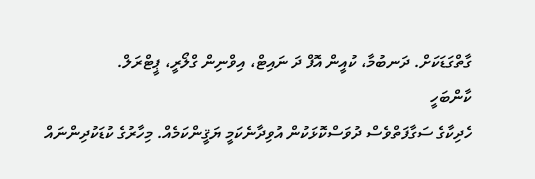ގާތްގަޑަކަށް. ދަނބުމާ، ކުއީން އޮފް ދަ ނައިޓް، އިވްނިން ގްލޯރީ، ޕީޓްރަލް.
ކާންބަހީ
ހެދިކާގެ ސަގާފަތްވެސް ދުވަސްކޮޅަކުން އުވިދާނެކަމީ ޔަޤީންކަމެއް. މިހާރުގެ ކުޑަކުދިންނައް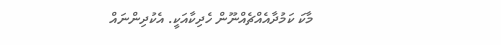މާކަ ކަމުދާއެއްޗެއްނޫން ހެދިކާއަކީ. އެކުދިންނައް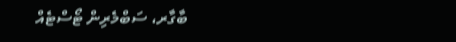ބާގާރ، ސަބްމެރިން ޓޯސްޓެއް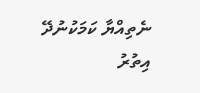ނެތިއްޔާ ކަމަކުނުދޭ
އިތުރު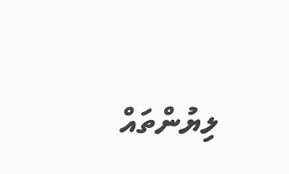ލިޔުންތައް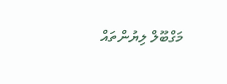މަގްބޫލް ލިޔުންތައް